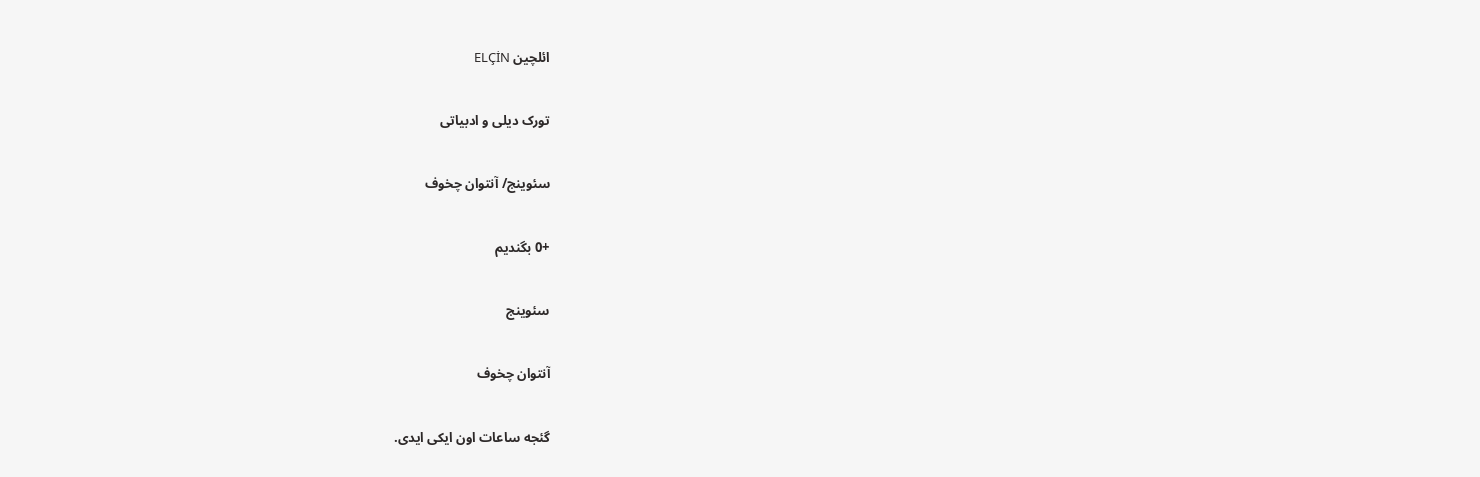ائلچین ELÇİN

تورک دیلی و ادبیاتی

سئوینج/ آنتوان چخوف

+0 بگندیم

سئوینج

آنتوان چخوف

گئجه ساعات اون ایکی ایدی.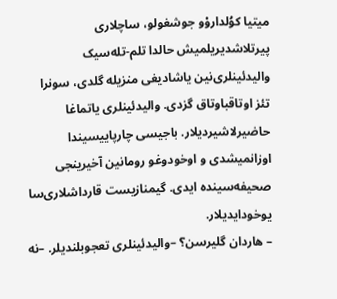میتیا کوُلداروْو جوشغولو، ساچلاری پیرتلاشدیریلمیش حالدا تلم-تله‌سیک والیدئینلری‌نین یاشادیغی منزیله گلدی، سونرا تئز اوتاقباوتاق گزدی. والیدئینلری یاتماغا حاضیرلاشیردیلار. باجیسی چارپاییسیندا اوزانمیشدی و اوخودوغو رومانین آخیرینجی صحیفه‌سینده ایدی. گیمنازیست قارداشلاری‌سا یوخودایدیلار.
– هاردان گلیرسن؟ –والیدئینلری تعجوبلندیلر. –نه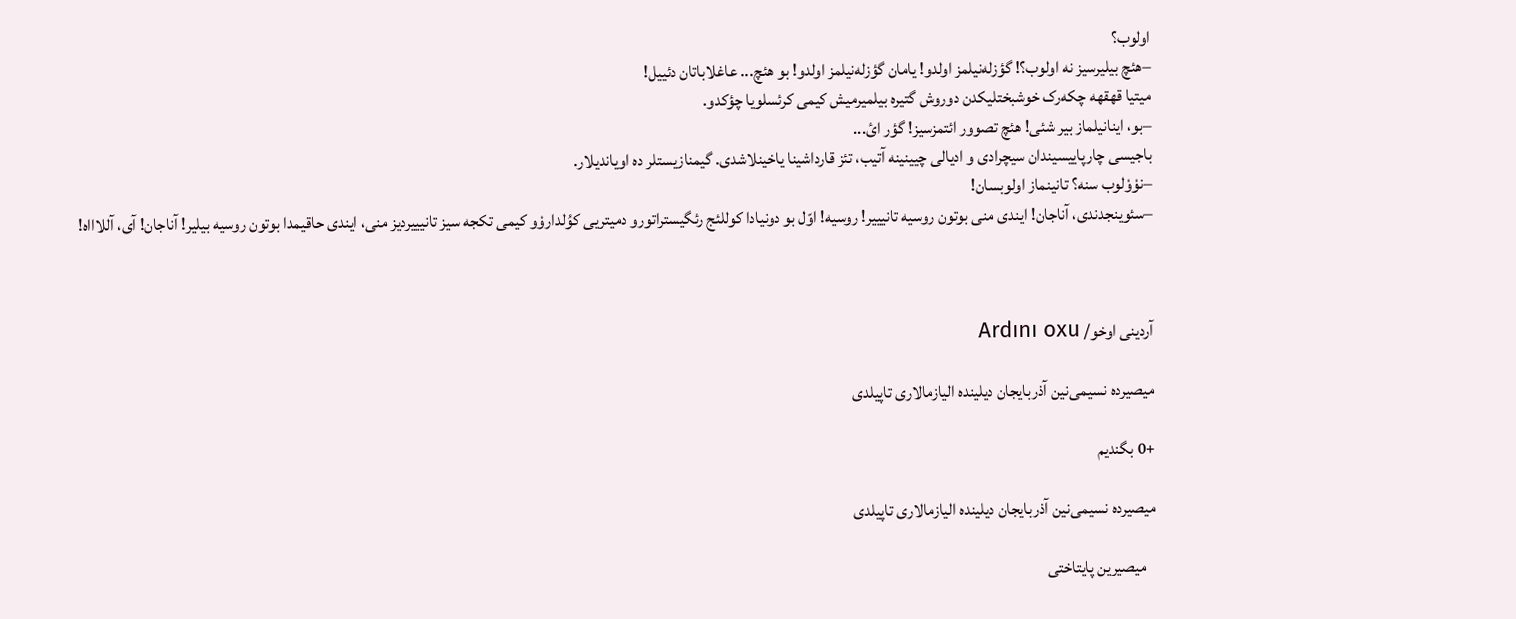اولوب؟
–هئچ بیلیرسیز نه اولوب؟! گؤزله‌نیلمز اولدو! یامان گؤزله‌نیلمز اولدو! بو هئچ... عاغلاباتان دئییل!
میتیا قهقهه چکه‌رک خوشبختلیکدن دوروش گتیره بیلمیرمیش کیمی کرئسلویا چؤکدو.
–بو، اینانیلماز بیر شئی! هئچ تصوور ائتمزسیز! گؤر ائ...
باجیسی چارپاییسیندان سیچرادی و ادیالی چیینینه آتیب، تئز قارداشینا یاخینلاشدی. گیمنازیستلر ده اویاندیلار.
–نوْوْلوب سنه؟ تانینماز اولوبسان!
–سئوینجدندی، آناجان! ایندی منی بوتون روسیه تانیییر! روسیه! اوّل بو دونیادا کوللئج رئگیستراتورو دمیتریی کوُلداروْو کیمی تکجه سیز تانیییردیز منی، ایندی حاقیمدا بوتون روسیه بیلیر! آناجان! آی، آللاااه!



آردینی اوخو/ Ardını oxu

میصیرده نسیمی‌نین آذربایجان دیلینده الیازمالاری تاپیلدی

+0 بگندیم

میصیرده نسیمی‌نین آذربایجان دیلینده الیازمالاری تاپیلدی

   میصیرین پایتاختی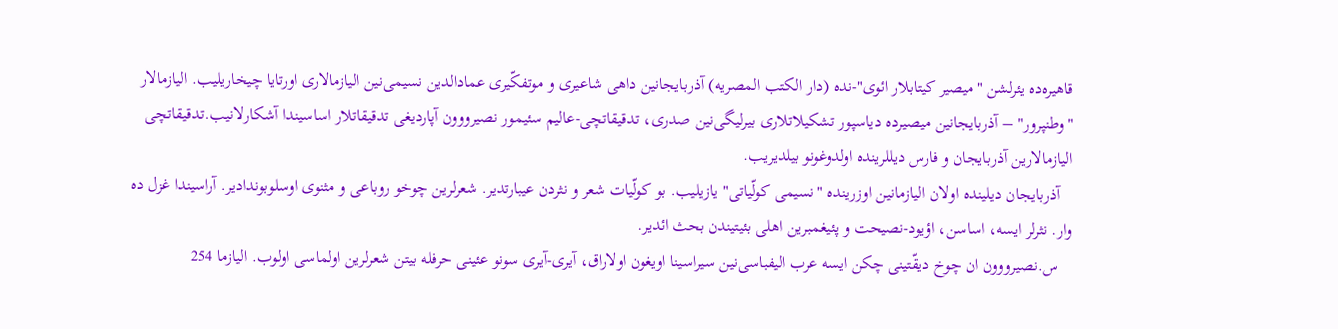قاهیره‌ده یئرلشن "میصیر کیتابلار ائوی"-نده (دار الکتب المصریه) آذربایجانین داهی شاعیری و موتفکّیری عمادالدین نسیمی‌نین الیازمالاری اورتایا چیخاریلیب. الیازمالار "وطنپرور" – آذربایجانین میصیرده دیاسپور تشکیلاتلاری بیرلیگی‌نین صدری، تدقیقاتچی-عالیم سئیمور نصیرووون آپاردیغی تدقیقاتلار اساسیندا آشکارلانیب.تدقیقاتچی الیازمالارین آذربایجان و فارس دیللرینده اولدوغونو بیلدیریب.
   آذربایجان دیلینده اولان الیازمانین اوزرینده "نسیمی کولّیاتی" یازیلیب. بو کولّیات شعر و نثردن عیبارتدیر. شعرلرین چوخو روباعی و مثنوی اوسلوبوندادیر. آراسیندا غزل ده وار. نثرلر ایسه، اساسن، اؤیود-نصیحت و پئیغمبرین اهلی بئیتیندن بحث ائدیر.
   س.نصیرووون ان چوخ دیقّتینی چکن ایسه عرب الیفباسی‌نین سیراسینا اویغون اولاراق، آیری-آیری سونو عئینی حرفله بیتن شعرلرین اولماسی اولوب. الیازما 254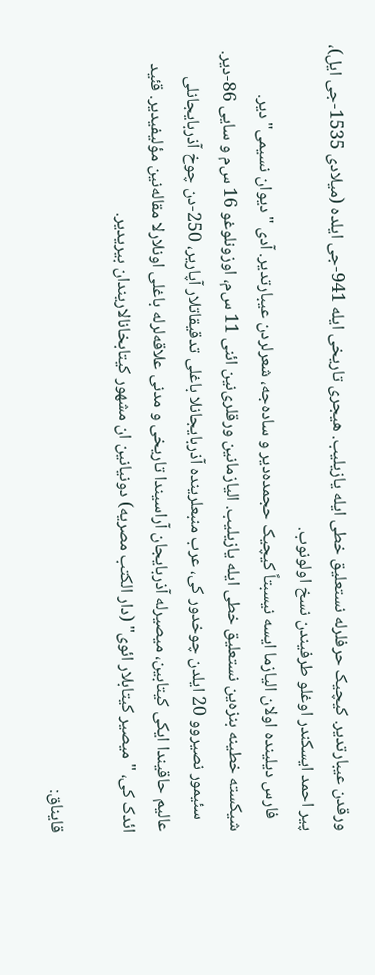ورقدن عیبارتدیر. کیچیک حرفلرله نستعلیق خطی ایله یازیلیب. هیجری تاریخی ایله 941-جی ایلده (میلادی 1535-جی ایل)، پیر احمد ایسکندر اوغلو طرفیندن نسخ اولونوب.
   فارس دیلینده اولان الیازما ایسه نیسبتاً کیچیک حجمده‌دیر و ساده‌جه، شعرلردن عیبارتدیر. آدی "دیوان نسیمی"دیر. شیکسته خطینه بنزه‌ین نستعلیق خطی ایله یازیلیب. الیازمانین ورقلری‌نین ائنی 11 س‌م، اوزونلوغو 16 س‌م و سایی 86-دیر.
   سئیمور نصیروو 20 ایلدن چوخدور کی، عرب منبعلرینده آذربایجانلا باغلی تدقیقاتلار آپاریر، 250-دن چوخ آذربایجانلی عالیم حاقیندا ایکی کیتابین، میصیرله آذربایجان آراسیندا تاریخی و مدنی علاقه‌لرله باغلی اونلارلا مقاله‌نین مؤلیفیدیر. قئید ائدک کی، "میصیر کیتابلار ائوی" (دار الکتب مصریه) دونیانین ان مشهور کیتابخانالاریندان بیریدیر.

قایناق: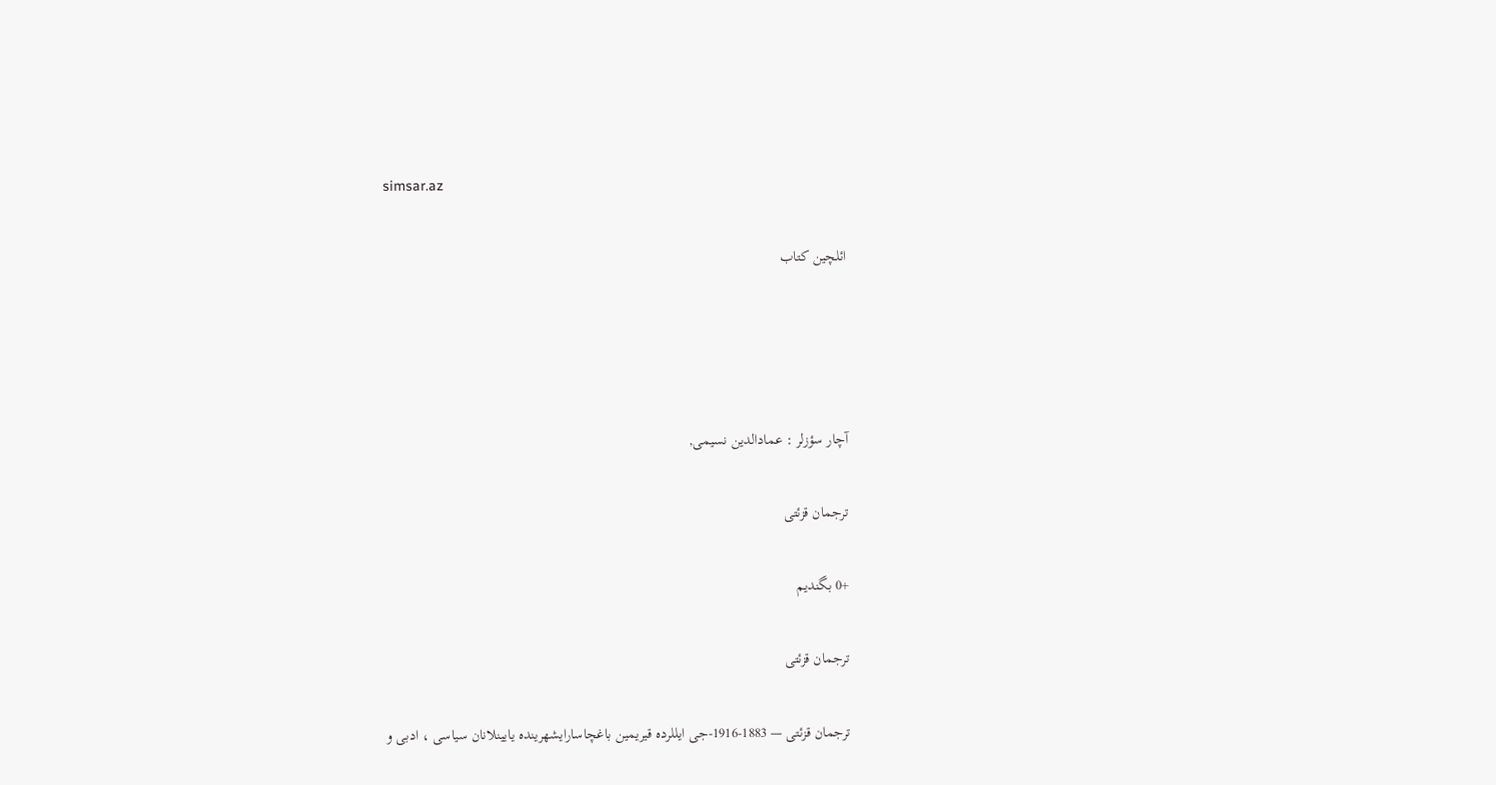simsar.az

ائلچین کتاب




آچار سؤزلر : عمادالدین نسیمی,

ترجمان قزئتی

+0 بگندیم

ترجمان قزئتی

ترجمان قزئتی — 1883-1916-جی ایللرده قیریمین باغچاسارایشهرینده یایینلانان سیاسی ، ادبی و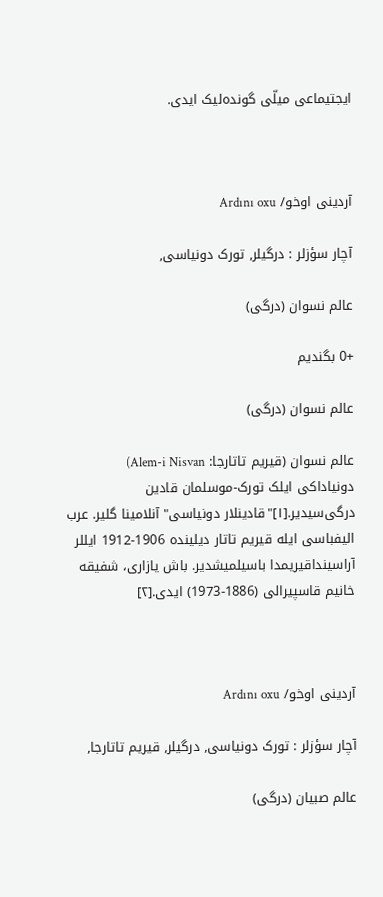ایجتیماعی میلّی گونده‌لیک ایدی.



آردینی اوخو/ Ardını oxu

آچار سؤزلر : درگیلر, تورک دونیاسی,

عالم نسوان (درگی)

+0 بگندیم

عالم نسوان (درگی)

عالم نسوان (قیریم تاتارجا: Alem-i Nisvan) دونیاداکی ایلک تورک-موسلمان قادین درگی‌سیدیر.[۱]"قادینلار دونیاسی" آنلامینا گلیر. عرب الیفباسی ایله قیریم تاتار دیلینده 1906-1912 ایللر آراسینداقیریمدا باسیلمیشدیر. باش یازاری، شفیقه خانیم قاسپیرالی (1886-1973) ایدی.[۲]



آردینی اوخو/ Ardını oxu

آچار سؤزلر : تورک دونیاسی, درگیلر, قیریم تاتارجا,

عالم صبیان (درگی)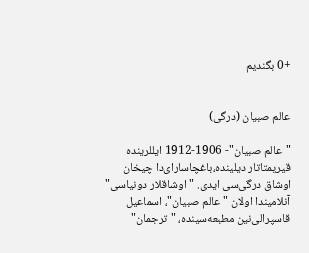+0 بگندیم


عالم صبیان (درگی)

"عالم صبیان"- 1906-1912 ایللرینده  قیریمتاتار دیلینده،باغچا‌سارای‌دا چیخان اوشاق درگی‌سی ایدی. "اوشاقلار دونیاسی" آنلامیندا اولان " عالم صبیان"، اسماعیل قاسپرالی‌نین مطبعه‌سینده، "ترجمان"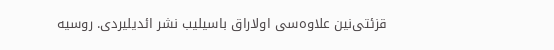قزئتی‌نین علاوه‌سی اولاراق باسیلیب نشر ائدیلیردی. روسیه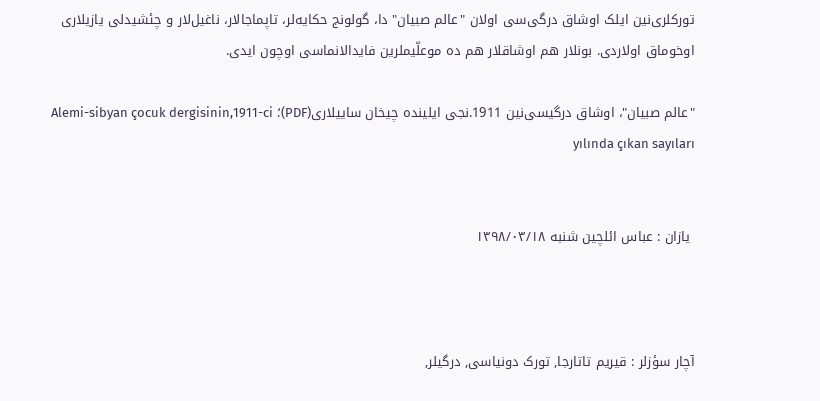تورکلری‌نین ایلک اوشاق درگی‌سی اولان "عالم صبیان" دا، گولونج حکایه‌لر، تاپماجالار، ناغیل‌لار و چئشیدلی یازیلاری اوخوماق اولاردی. بونلار هم اوشاقلار هم ده موعلّیملرین فایدالانماسی اوچون ایدی.

"عالم صبیان"، اوشاق درگیسی‌نین 1911.نجی ایلینده چیخان ساییلاری(PDF)؛ Alemi-sibyan çocuk dergisinin,1911-ci yılında çıkan sayıları


 یازان : عباس ائلچین شنبه ۱۳۹۸/۰۳/۱۸



آچار سؤزلر : قیریم تاتارجا, تورک دونیاسی, درگیلر,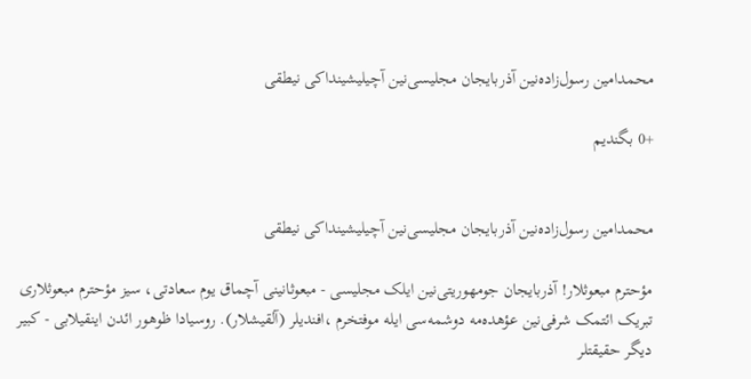محمد‌امین رسول‌زاده‌نین آذربایجان مجلیسی‌نین آچیلیشینداکی نیطقی

+0 بگندیم


محمد‌امین رسول‌زاده‌نین آذربایجان مجلیسی‌نین آچیلیشینداکی نیطقی

مؤحترم مبعوثلار! آذربایجان جومهوریتی‌‌نین ایلک مجلیسی - مبعوثا‌نینی آچماق یوم سعادتی، سیز مؤحترم مبعوثلاری تبریک ائتمک شرفی‌‌نین عؤهده‌مه دوشمه‌سی ایله موفتخرم ،افندیلر (آلقیشلار). روسیادا ظوهور ائدن اینقیلابی - کبیر دیگر حقیقتلر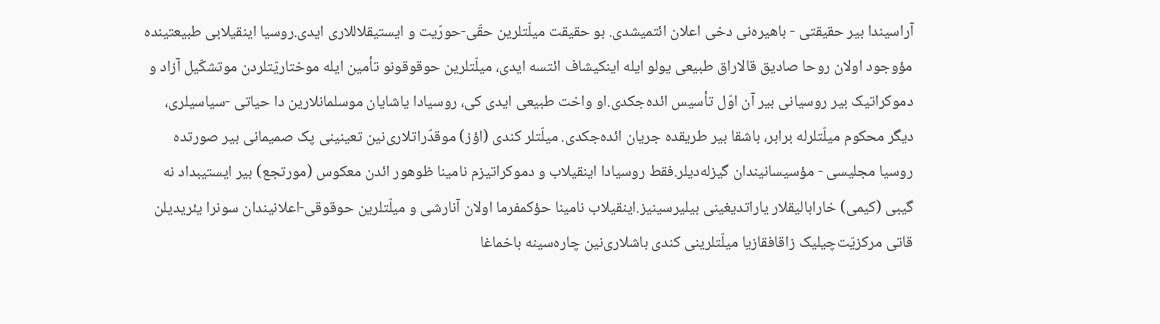آراسیندا بیر حقیقتی - باهیره‌نی دخی اعلان ائتمیشدی. بو حقیقت میلّتلرین حقّی-حورّیت و ایستیقلاللاری ایدی.روسیا اینقیلابی طبیعتینده مؤوجود اولان روحا صادیق قالاراق طبیعی یولو ایله اینکیشاف ائتسه‌ ایدی، میلّتلرین حوقوقونو تأمین ایله موختاریّتلردن موتشکّیل آزاد و دموکراتیک بیر روسیانی بیر آن اوّل تأسیس ائده‌جکدی.او واخت طبیعی ایدی کی، روسیادا یاشایان موسلمانلارین دا حیاتی -سیاسیلری، دیگر محکوم میلّتلرله برابر، باشقا بیر طریقده جریان ائده‌جکدی. میلّتلر کندی (اؤز) موقدّراتلاری‌نین تعینینی پک صمیمانی بیر صورتده روسیا مجلیسی - مؤسیسا‌نیندان گیزله‌دیلر.فقط روسیادا اینقیلاب و دموکراتیزم نامینا ظوهور ائدن معکوس (مورتجع) بیر ایستیبداد نه گیبی (کیمی) خارابالیقلار یاراتدیغینی بیلیرسینیز.اینقیلاب نامینا حؤکمفرما اولان آنارشی و میلّتلرین حوقوقی-اعلا‌نیندان سونرا یئریدیلن قاتی مرکزیّت‌چیلیک زاقافقازیا میلّتلرینی کندی باشلاری‌نین چاره‌سینه باخماغا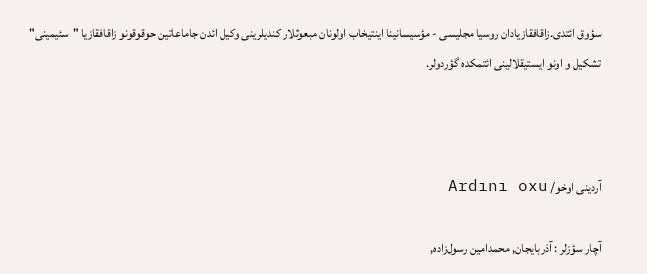سؤوق ائتدی.زاقافقازیادان روسیا مجلیسی - مؤسیسا‌نینا اینتیخاب اولونان مبعوثلار کندیلرینی وکیل ائدن جاماعاتین حوقوقونو زاقافقازیا "سئیمینی" تشکیل و اونو ایستیقلالینی ائتمکده گؤردولر.



آردینی اوخو/ Ardını oxu

آچار سؤزلر : آذربایجان, محمد‌امین رسول‌زاده,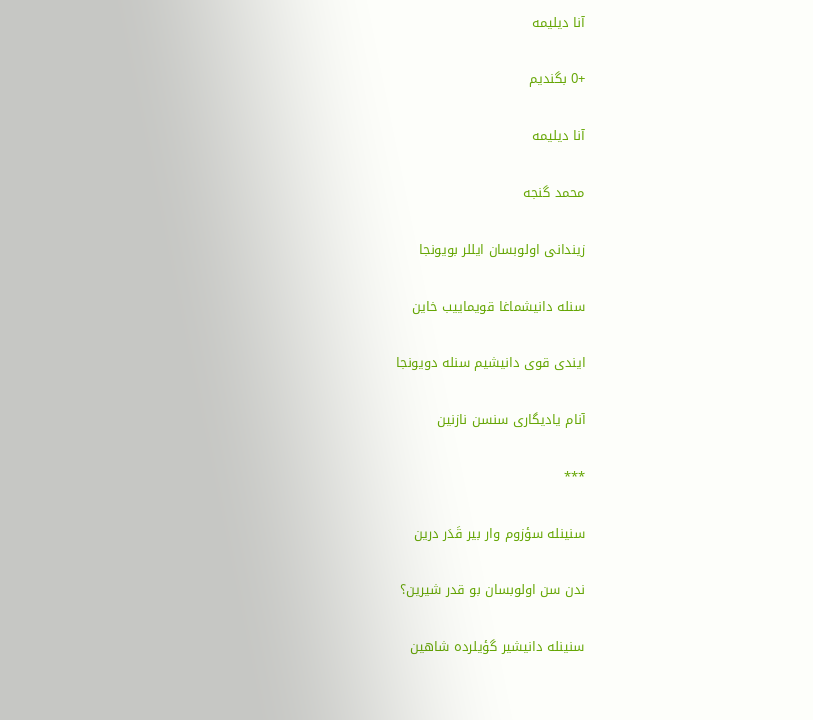آنا دیلیمه

+0 بگندیم

آنا دیلیمه

محمد گنجه

زیندانی اولوبسان ایللر بویونجا

سنله دانیشماغا قویماییب خاین

ایندی قوی دانیشیم سنله دویونجا

آنام یادیگاری سنسن ناز‌نین

***

سنینله سؤزوم وار بیر قَدَر درین

ندن سن اولوبسان بو قدر شیرین؟

سنینله دانیشیر گؤیلرده شاهین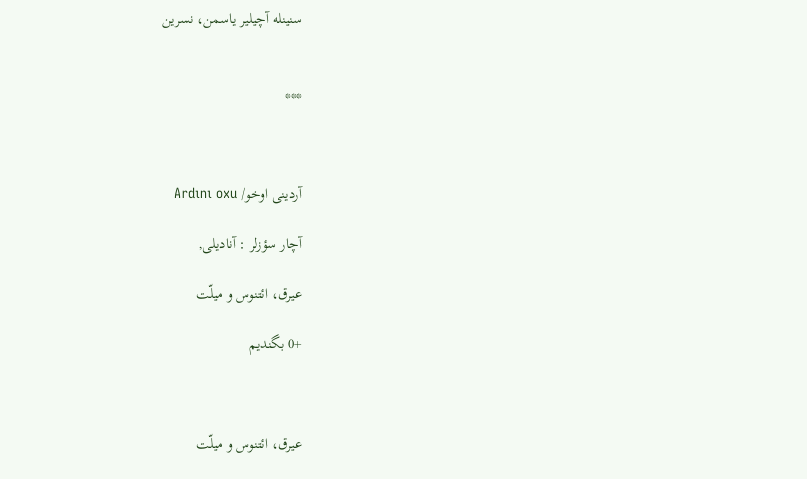سنینله آچیلیر یاسمن، نسرین


***



آردینی اوخو/ Ardını oxu

آچار سؤزلر : آنادیلی,

عیرق، ائتنوس و میلّت

+0 بگندیم



عیرق، ائتنوس و میلّت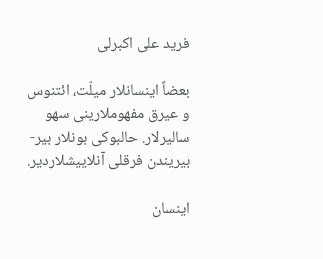فرید علی اکبرلی

بعضاً اینسانلار میلّت، ائتنوس و عیرق مفهوملارینی سهو سالیرلار. حالبوکی بونلار بیر-بیریندن فرقلی آنلاییشلاردیر.

اینسان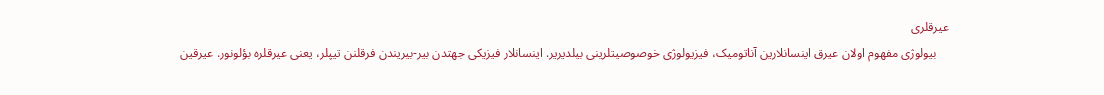عیرقلری
    بیولوژی مفهوم اولان عیرق اینسانلارین آناتومیک، فیزیولوژی خوصوصیتلرینی بیلدیریر. اینسانلار فیزیکی جهتدن بیر-بیریندن فرقلنن تیپلر، یعنی عیرقلره بؤلونور. عیرقین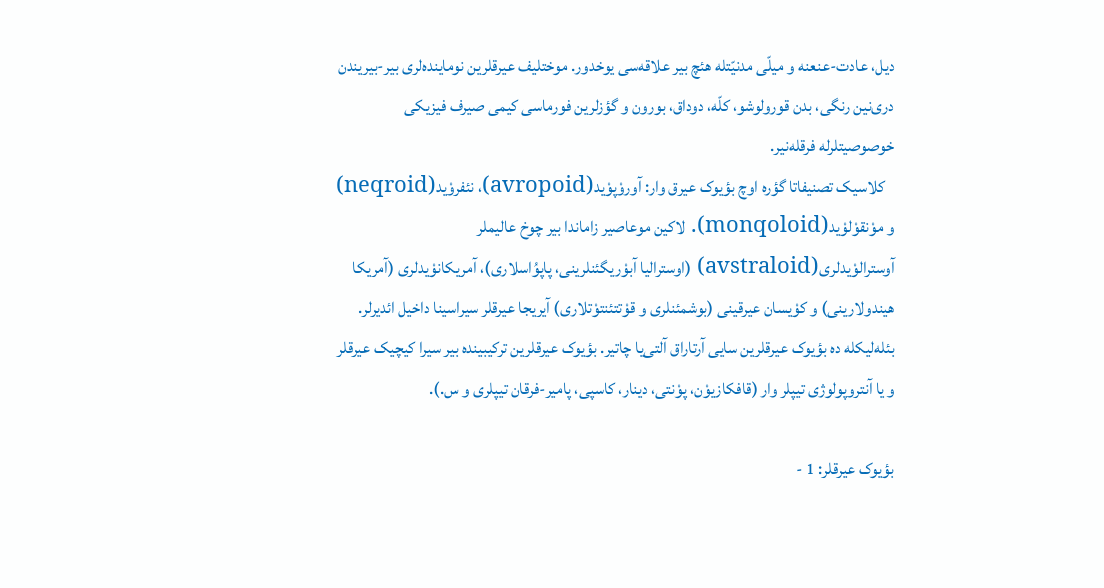دیل، عادت-عنعنه و میلّی مدنیّتله هئچ بیر علاقه‌سی یوخدور. موختلیف عیرقلرین نوماینده‌لری بیر-بیریندن دری‌نین رنگی، بدن قورولوشو، کلّه، دوداق، بورون و گؤزلرین فورماسی کیمی صیرف فیزیکی خوصوصیتلرله فرقله‌نیر.
   کلاسیک تصنیفاتا گؤره اوچ بؤیوک عیرق وار: آوروْپوْید(avropoid)، نئفروْید(neqroid) و موْنقوْلوْید(monqoloid). لاکین موعاصیر زاماندا بیر چوخ عالیملر آوسترالوْیدلری(avstraloid) (اوسترالیا آبوْریگئنلرینی، پاپوُاسلاری)، آمریکانوْیدلری (آمریکا هیندولارینی) و کوْیسان عیرقینی (بوشمئنلری و قوْتتئنتوْتلاری) آیریجا عیرقلر سیراسینا داخیل ائدیرلر. بئله‌لیکله ده بؤیوک عیرقلرین سایی آرتاراق آلتی‌یا چاتیر. بؤیوک عیرقلرین ترکیبینده بیر سیرا کیچیک عیرقلر و یا آنتروپولوژی تیپلر وار (قافکازیوْن، پوْنتی، دینار، کاسپی، پامیر-فرقان تیپلری و س.).

بؤیوک عیرقلر: 1 -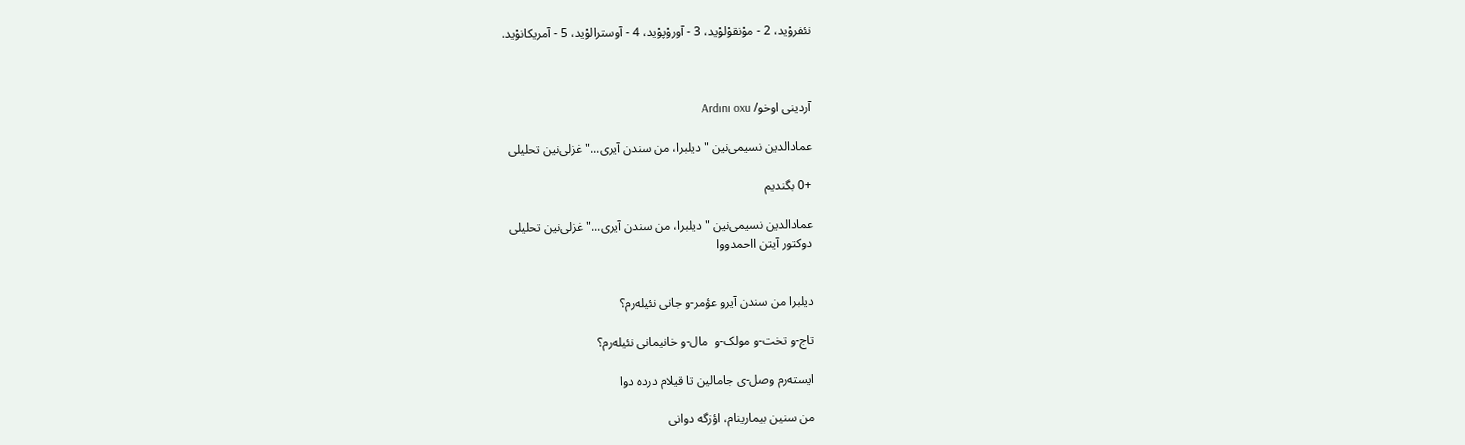نئفروْید، 2 - موْنقوْلوْید، 3 - آوروْپوْید، 4 - آوسترالوْید، 5 - آمریکانوْید.



آردینی اوخو/ Ardını oxu

عمادالدین نسیمی‌نین "دیلبرا، من سندن آیری..." غزلی‌نین تحلیلی

+0 بگندیم

عمادالدین نسیمی‌نین "دیلبرا، من سندن آیری..." غزلی‌نین تحلیلی
دوکتور آیتن ااحمدووا


دیلبرا من سندن آیرو عؤمر-و جانی نئیله‌رم؟

تاج-و تخت-و مولک-و  مال-و خانیمانی نئیله‌رم؟

ایسته‌رم وصل-ی جامالین تا قیلام درده دوا

من سنین بیمارینام، اؤزگه دوانی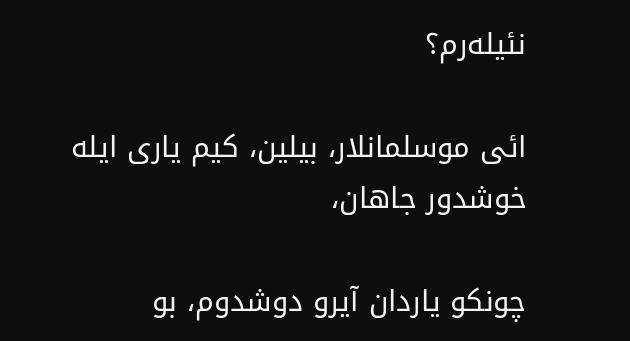نئیله‌رم؟

ائی موسلمانلار، بیلین، کیم یاری ایله خوشدور جاهان،

چونکو یاردان آیرو دوشدوم، بو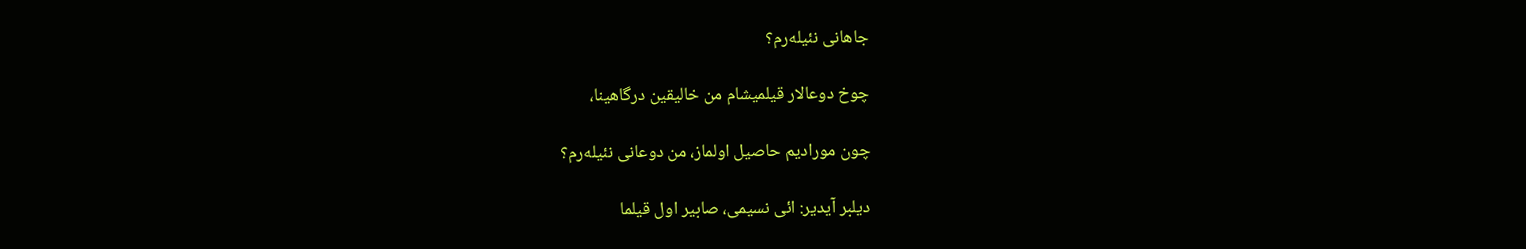جاهانی نئیله‌رم؟

چوخ دوعالار قیلمیشام من خالیقین درگاهینا،

چون مورادیم حاصیل اولماز، من دوعانی نئیله‌رم؟

دیلبر آیدیر: ائی نسیمی، صابیر اول قیلما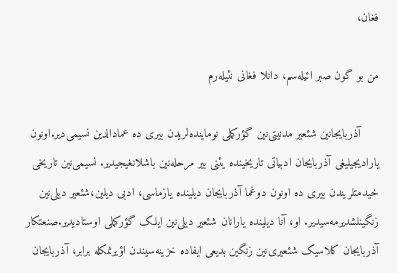فغان،

من بو گون صبر ائیله‌سم، دانلا فغانی نئیله‌رم

     آذربایجا‌نین شئعیر مدنیتی‌نین گؤرکملی نوماینده‌لریدن بیری ده عمادالدین نسیمی‌دیر.اونون یارادیجیلیغی آذربایجان ادبیاتی تاریخینده یئنی بیر مرحله‌‌نین باشلانغیجیدیر. نسیمی‌نین تاریخی خیدمتلریندن بیری ده اونون دوغما آذربایجان دیلینده یازماسی، ادبی دیلین،شئعیر دیلی‌نین زنگینلشدیرمه‌سیدیر. او، آنا دیلینده یارانان شئعیر دیلی‌نین ایلک گؤرکملی اوستادیدیر.صنعتکار آذربایجان کلاسیک شئعیری‌نین زنگین بدیعی ایفاده خزینه‌سیندن اؤیرنمکله برابر، آذربایجان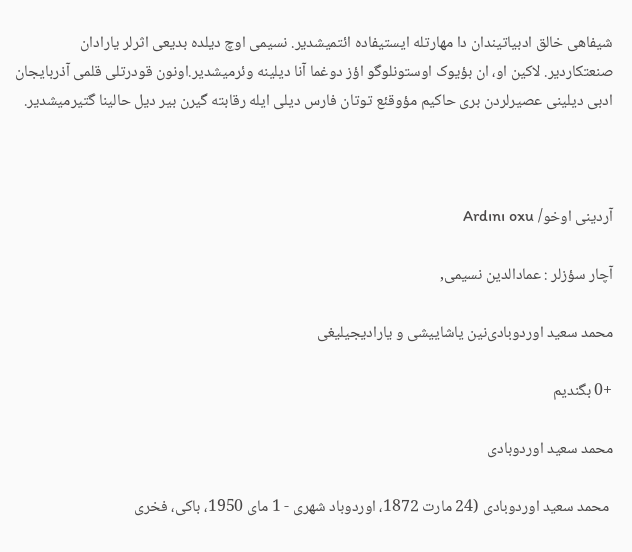شیفاهی خالق ادبیاتیندان دا مهارتله ایستیفاده ائتمیشدیر. نسیمی اوچ دیلده بدیعی اثرلر یارادان صنعتکاردیر. لاکین او، ان بؤیوک اوستونلوگو اؤز دوغما آنا دیلینه وئرمیشدیر.اونون قودرتلی قلمی آذربایجان ادبی دیلینی عصیرلردن بری حاکیم مؤوقئع توتان فارس دیلی ایله رقابته گیرن بیر دیل حالینا گتیرمیشدیر.



آردینی اوخو/ Ardını oxu

آچار سؤزلر : عماد‌الدین نسیمی,

محمد سعید اوردوبادی‌نین یاشاییشی و یارادیجیلیغی

+0 بگندیم

محمد سعید اوردوبادی

 محمد سعید اوردوبادی (24 مارت 1872، اوردوباد شهری - 1 مای 1950، باکی، فخری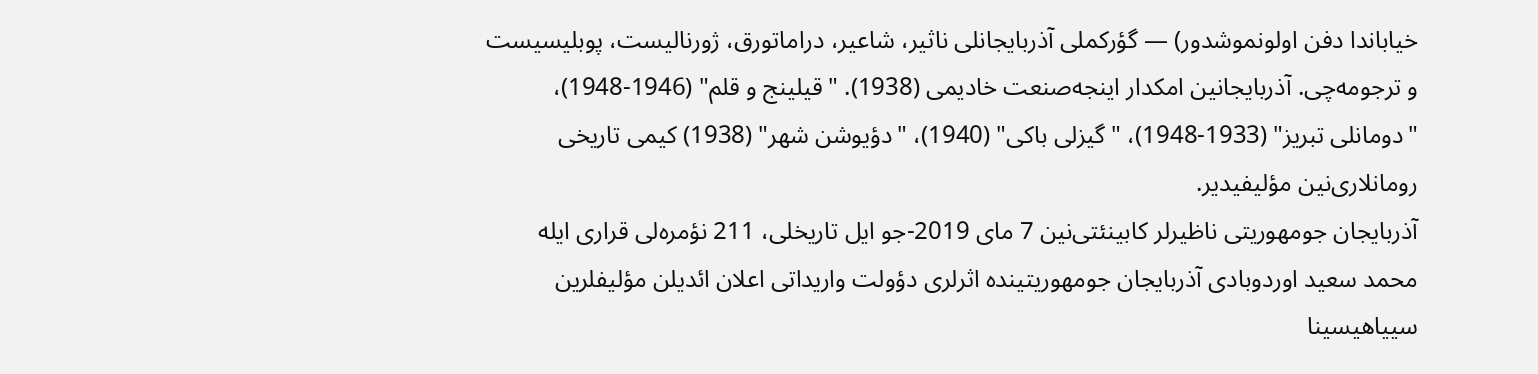خیاباندا دفن اولونموشدور) — گؤرکملی آذربایجانلی ناثیر، شاعیر، دراماتورق، ژورنالیست، پوبلیسیست و ترجومه‌چی. آذربایجا‌نین امکدار اینجه‌صنعت خادیمی (1938). "قیلینج و قلم" (1946-1948)، "دومانلی تبریز" (1933-1948)، "گیزلی باکی" (1940)، "دؤیوشن شهر" (1938) کیمی تاریخی رومانلاری‌نین مؤ‌لیفیدیر.
آذربایجان جومهوریتی ناظیرلر کابینئتی‌نین 7 مای 2019-جو ایل تاریخلی، 211 نؤمره‌لی قراری ایله محمد سعید اوردوبادی آذربایجان جومهوریتینده اثرلری دؤولت واریداتی اعلان ائدیلن مؤلیفلرین سییاهیسینا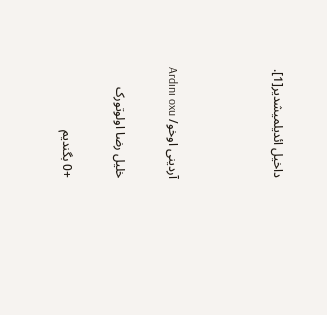داخیل ائدیلمیشدیر[1].



آردینی اوخو/ Ardını oxu

خلیل رضا اولوتورک

+0 بگندیم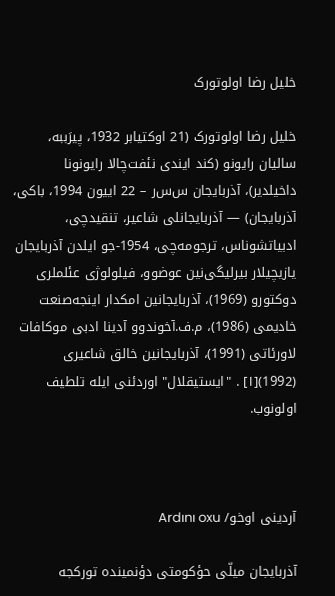خلیل رضا اولوتورک

خلیل رضا اولوتورک (21 اوکتیابر 1932، پیرَ‌ببه، سالیان رایونو (کند ایندی نئفت‌چالا رایونونا داخیلدیر)، آذربایجان س‌س‌ر – 22 اییون 1994، باکی، آذربایجان) — آذربایجانلی شاعیر، تنقیدچی، ادبیاتشوناس، ترجومه‌چی، 1954-جو ایلدن آذربایجان یازیچیلار بیرلیگی‌نین عوضوو، فیلولوژی عئلملری دوکتورو (1969)، آذربایجا‌نین امکدار اینجه‌صنعت خادیمی (1986)، م.ف.آخوندوو آدینا ادبی موکافات لاورئاتی (1991)، آذربایجا‌نین خالق شاعیری (1992)[۱] . "ایستیقلال" اوردئنی ایله تلطیف اولونوب.



آردینی اوخو/ Ardını oxu

آذربایجان میلّی حؤکومتی دؤنمینده تورکجه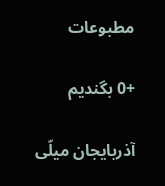مطبوعات

+0 بگندیم

آذربایجان میلّی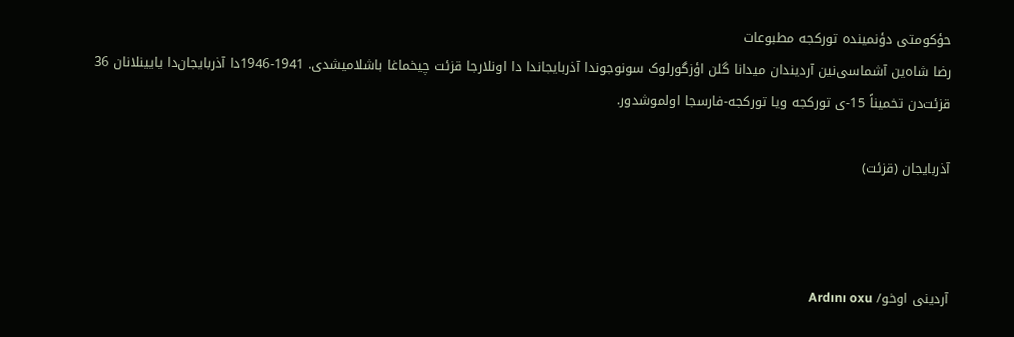حؤکومتی دؤنمینده تورکجه مطبوعات
رضا شاه‌‌ین آشماسی‌نین آردیندان میدانا گلن اؤزگورلوک سونوجوندا آذربایجاندا دا اونلارجا قزئت چیخماغا باشلامیشدی. 1941-1946دا آذربایجان‌دا یایینلانان 36 قزئت‌دن تخمیناً 15-ی تورکجه ویا تورکجه-فارسجا اولموشدور.

آذربایجان (قزئت)



آردینی اوخو/ Ardını oxu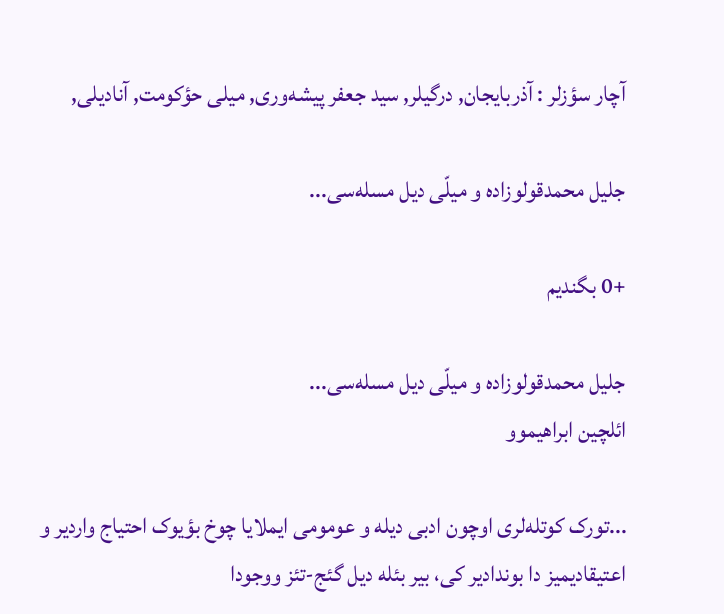آچار سؤزلر : آذربایجان, درگیلر, سید جعفر پیشه‌وری, میلی حؤکومت, آنادیلی,

جلیل محمدقولوزاده و میلّی دیل مسله‌سی...

+0 بگندیم

جلیل محمدقولوزاده و میلّی دیل مسله‌سی...
ائلچین ابراهیموو

...تورک کوتله‌لری اوچون ادبی دیله و عومومی ایملایا چوخ بؤیوک احتیاج واردیر و اعتیقادیمیز دا بوندادیر کی، بیر بئله دیل گئج-تئز ووجودا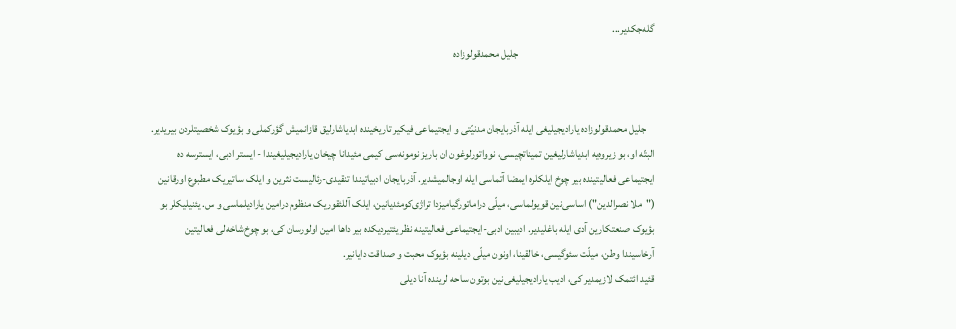گله‌جکدیر...
                                                                جلیل محمدقولوزاده


    جلیل محمدقولوزاده یارادیجیلیغی ایله آذربایجان مدنیّتی و ایجتیماعی فیکیر تاریخینده ابدیاشارلیق قازانمیش گؤرکملی و بؤیوک شخصیتلردن بیریدیر. البتّه او، بو زیروه‌یه ابدیاشارلیغین تمیناتچیسی، نوواتورلوغون ان باریز نومونه‌سی کیمی مئیدانا چیخان یارادیجیلیغیندا - ایستر ادبی، ایسترسه ده ایجتیماعی فعالیتینده بیر چوخ ایلکلره ایمضا آتماسی ایله اوجالمیشدیر. آذربایجان ادبیاتیندا تنقیدی-رئالیست نثرین و ایلک ساتیریک مطبوع اورقا‌نین ("ملا نصرالدین") اساسی‌نین قویولماسی، میلّی دراماتورگیامیزدا تراژی‌کومئدیا‌نین، ایلک آللئقوریک منظوم درامین یارادیلماسی و س. یئنیلیکلر بو بؤیوک صنعتکارین آدی ایله باغلیدیر. ادیبین ادبی-ایجتیماعی فعالیتینه نظر یئتیردیکده بیر داها امین اولورسان کی، بو چوخ‌شاخه‌لی فعالیتین آرخاسیندا وطن، میلّت سئوگیسی، خالقینا، اونون میلّی دیلینه بؤیوک محبت و صداقت دایانیر.
قئید ائتمک لازیمدیر کی، ادیب یارادیجیلیغی‌نین بوتون ساحه لرینده آنا دیلی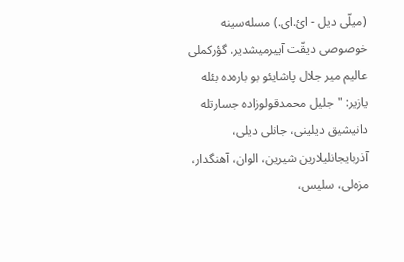(میلّی دیل - ائ.ای.) مسله‌سینه خوصوصی دیقّت آییرمیشدیر. گؤرکملی عالیم میر جلال پاشایئو بو باره‌ده بئله یازیر: "جلیل محمدقولوزاده جسارتله دانیشیق دیلینی، جانلی دیلی، آذربایجانلیلارین شیرین، الوان، آهنگدار، مزه‌لی، سلیس،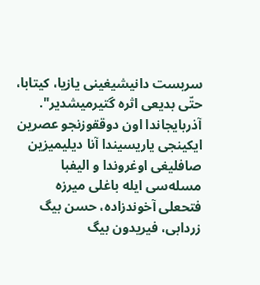سربست دانیشیغینی یازیا، کیتابا، حتّی بدیعی اثره گتیرمیشدیر".
آذربایجاندا اون دوققوزنجو عصرین ایکینجی یاریسیندا آنا دیلیمیزین صافلیغی اوغروندا و الیفبا مسله‌سی ایله باغلی میرزه فتحعلی آخوندزاده، حسن بیگ زردابی، فیریدون بیگ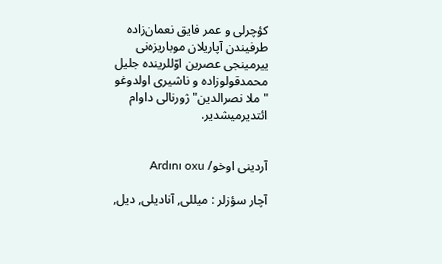کؤچرلی و عمر فایق نعمان‌زاده طرفیندن آپاریلان موباریزه‌نی ییرمینجی عصرین اوّللرینده جلیل محمدقولوزاده و ناشیری اولدوغو "ملا نصرالدین" ژورنالی داوام ائتدیرمیشدیر.


آردینی اوخو/ Ardını oxu

آچار سؤزلر : میللی, آنادیلی, دیل,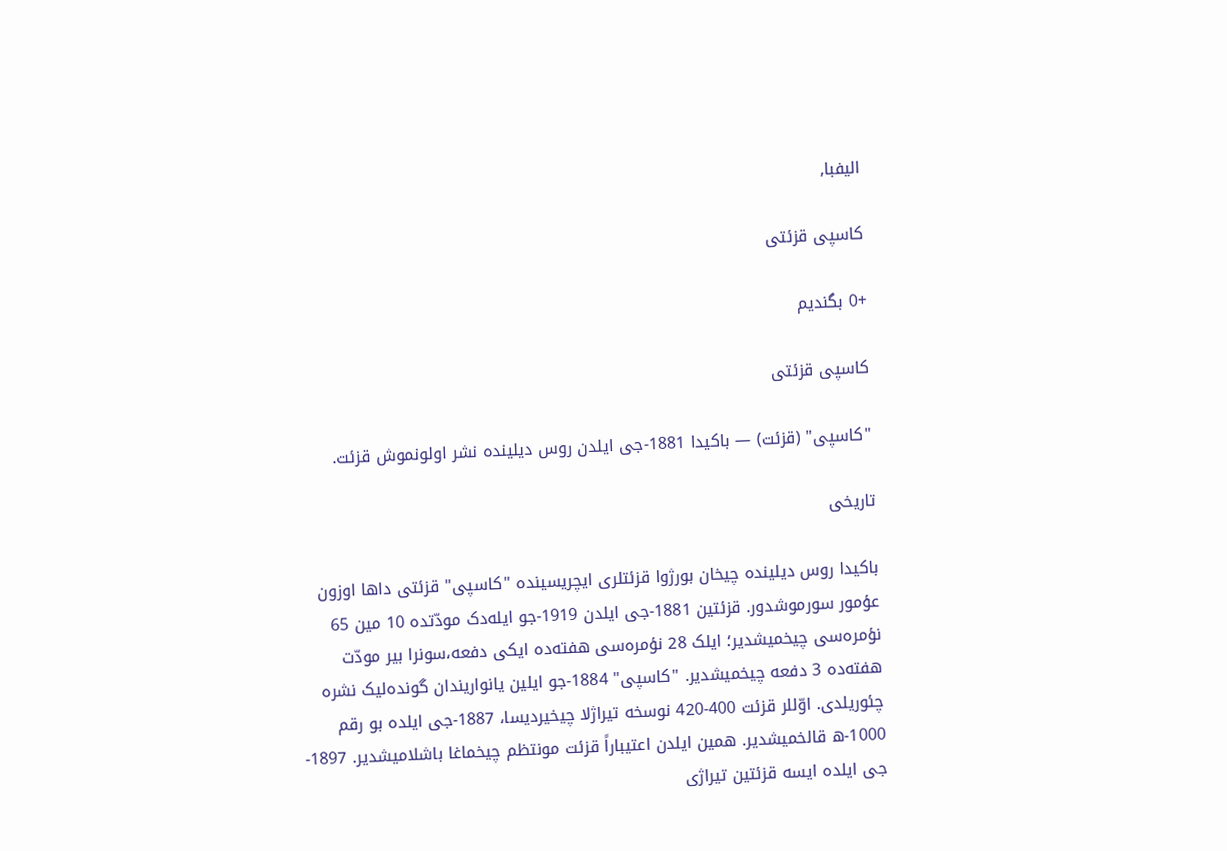الیفبا,

کاسپی قزئتی

+0 بگندیم

کاسپی قزئتی

"کاسپی" (قزئت) — باکیدا 1881-جی ایلدن روس دیلینده نشر اولونموش قزئت.

تاریخی

باکیدا روس دیلینده چیخان بورژوا قزئتلری ایچریسینده "کاسپی" قزئتی داها اوزون عؤمور سورموشدور. قزئتین 1881-جی ایلدن 1919-جو ایله‌دک مودّتده 10 مین 65 نؤمره‌سی چیخمیشدیر؛ ایلک 28 نؤمره‌سی هفته‌ده ایکی دفعه،سونرا بیر مودّت هفته‌ده 3 دفعه چیخمیشدیر. "کاسپی" 1884-جو ایلین یانواریندان گونده‌لیک نشره چئوریلدی. اوّللر قزئت 400-420 نوسخه تیراژلا چیخیردیسا، 1887-جی ایلده بو رقم 1000-ه قالخمیشدیر. همین ایلدن اعتیباراً قزئت مونتظم چیخماغا باشلامیشدیر. 1897-جی ایلده ایسه قزئتین تیراژی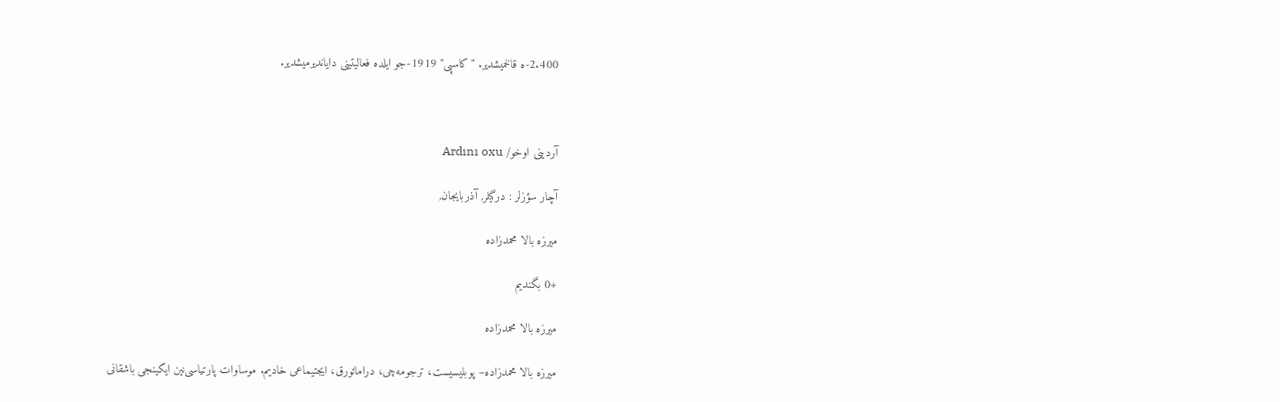2.400-ه قالخمیشدیر. "کاسپی" 1919-جو ایلده فعالیتینی دایاندیرمیشدیر.



آردینی اوخو/ Ardını oxu

آچار سؤزلر : درگیلر, آذربایجان,

میرزه بالا محمدزاده

+0 بگندیم

میرزه بالا محمدزاده

میرزه بالا محمدزاده– پوبلیسیست، ترجومه‌چی، دراماتورق، ایجتیماعی خادیم. موساوات پارتیاسی‌نین ایکینجی باشقانی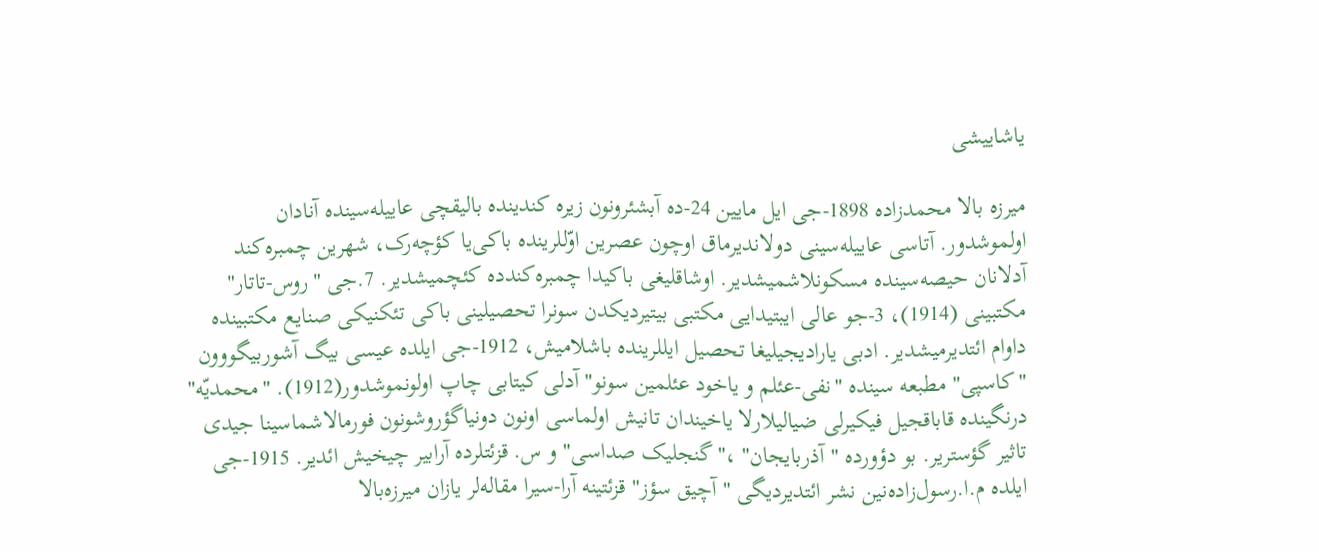یاشاییشی

میرزه بالا محمدزاده 1898-جی ایل مایین 24-ده آبشئرونون زیره کندینده بالیقچی عاییله‌سینده آنادان اولموشدور. آتاسی عاییله‌سینی دولاندیرماق اوچون عصرین اوّللرینده باکی‌یا کؤچه‌رک، شهرین چمبره‌کند آدلانان حیصه‌سینده مسکونلاشمیشدیر. اوشاقلیغی باکیدا چمبره‌کندده کئچمیشدیر. 7.جی "روس-تاتار" مکتبینی (1914)، 3-جو عالی ایبتیدایی مکتبی بیتیردیکدن سونرا تحصیلینی باکی تئکنیکی صنایع مکتبینده داوام ائتدیرمیشدیر. ادبی یارادیجیلیغا تحصیل ایللرینده باشلامیش، 1912-جی ایلده عیسی بیگ آشوربیگووون "کاسپی" مطبعه سینده "نفی-عئلم و یاخود عئلمین سونو" آدلی کیتابی چاپ اولونموشدور(1912). "محمدیّه" درنگینده قاباقجیل فیکیرلی ضیالیلارلا یاخیندان تانیش اولماسی اونون دونیاگؤروشونون فورمالاشماسینا جیدی تاثیر گؤستریر. بو دؤورده "آذربایجان" ،"گنجلیک صداسی" و س. قزئتلرده آرابیر چیخیش ائدیر. 1915-جی ایلده م.ا.رسول‌زاده‌نین نشر ائتدیردیگی "آچیق سؤز" قزئتینه آرا-سیرا مقاله‌لر یازان میرزه‌بالا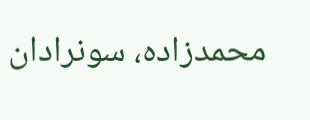محمدزاده، سونرادان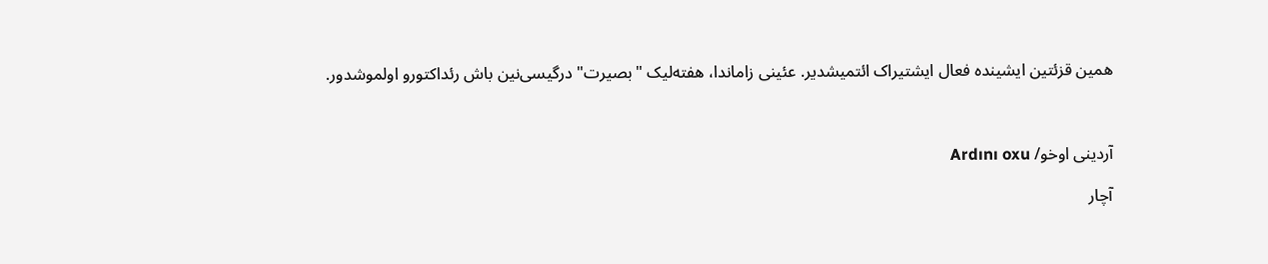همین قزئتین ایشینده فعال ایشتیراک ائتمیشدیر. عئینی زاماندا، هفته‌لیک "بصیرت" درگیسی‌نین باش رئداکتورو اولموشدور.



آردینی اوخو/ Ardını oxu

آچار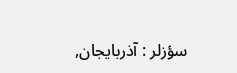سؤزلر : آذربایجان,